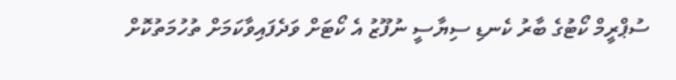ސުޕްރީމް ކޯޓުގެ ބާރު ކެނޑި ސިޔާސީ ނުފޫޒު އެ ކޯޓަށް ވަދެފައިވާކަމަށް ތުހުމަތުކޮށް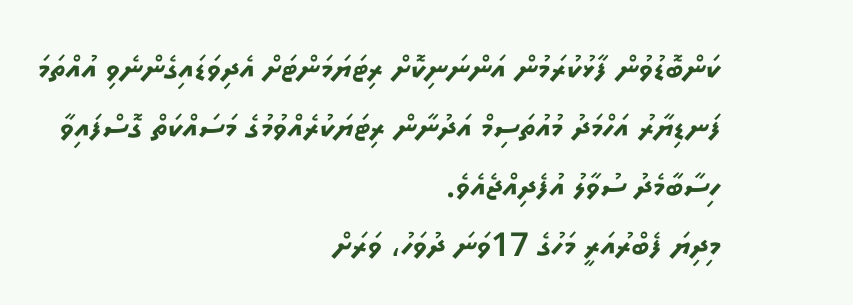ކަންބޮޑުވުން ފާޅުކުރަމުން އަންނަނިކޮށް ރިޓަޔަމަންޓަށް އެދިވަޑައިގެންނެވި އުއްތަމަ ފަނޑިޔާރު އަހްމަދު މުއުތަސިމް އަދުނާން ރިޓަޔަކުރެއްވުމުގެ މަސައްކަތް ގޮސްފައިވާ ހިސާބާމެދު ސުވާލު އުފެދިއްޖެއެވެ.
މިދިޔަ ފެބްރުއަރީ މަހުގެ 17ވަނަ ދުވަހު، ވަރަށް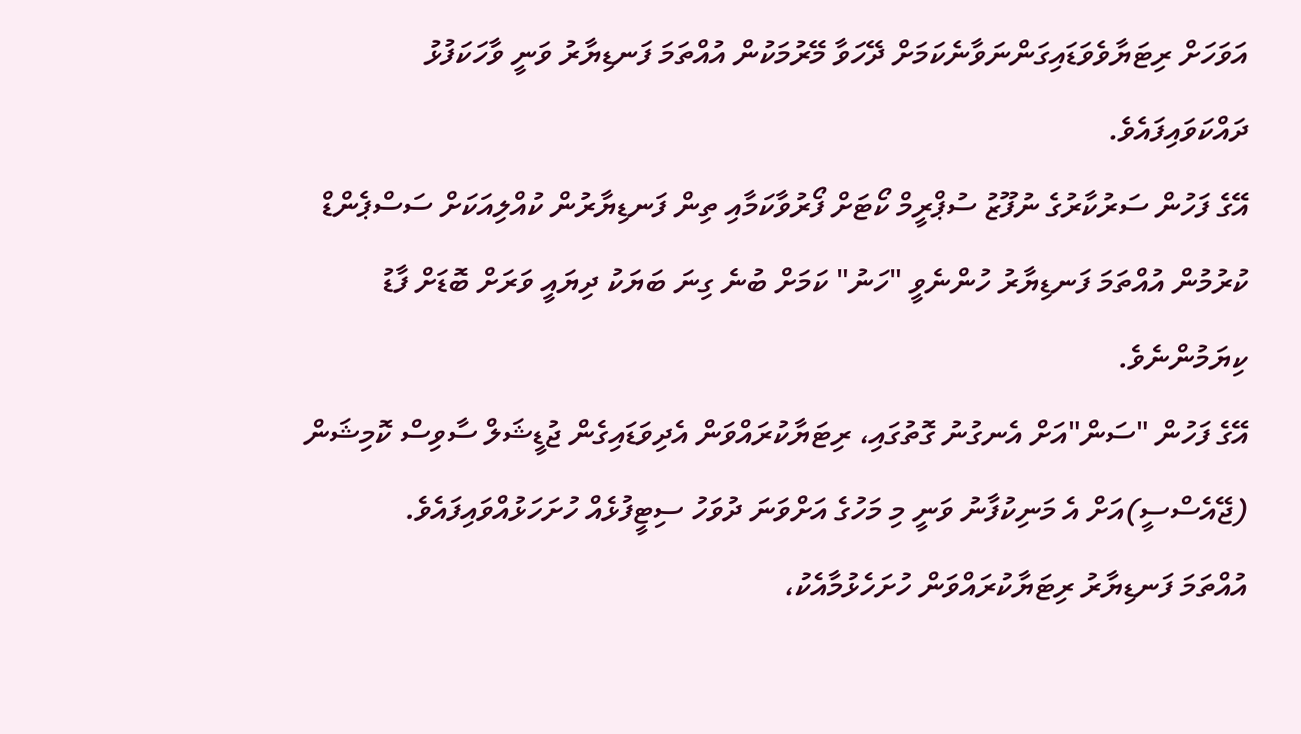އަވަހަށް ރިޓަޔާވެވަޑައިގަންނަވާނެކަމަށް ދޭހަވާ މޭރުމަކުން އުއްތަމަ ފަނޑިޔާރު ވަނީ ވާހަކަފުޅު ދައްކަވައިފައެވެ.
އޭގެ ފަހުން ސަރުކާރުގެ ނުފޫޒު ސުޕްރީމް ކޯޓަށް ފޯރުވާކަމާއި ތިން ފަނޑިޔާރުން ކުއްލިއަކަށް ސަސްޕެންޑް ކުރުމުން އުއްތަމަ ފަނޑިޔާރު ހުންނެވީ "ހަނު" ކަމަށް ބުނެ ގިނަ ބަޔަކު ދިޔައީ ވަރަށް ބޮޑަށް ފާޑު ކިޔަމުންނެވެ.
އޭގެ ފަހުން "ސަން"އަށް އެނގުނު ގޮތުގައި، ރިޓަޔާކުރައްވަން އެދިވަޑައިގެން ޖުޑީޝަލް ސާވިސް ކޮމިޝަން (ޖޭއެސްސީ)އަށް އެ މަނިކުފާނު ވަނީ މި މަހުގެ އަށްވަނަ ދުވަހު ސިޓީފުޅެއް ހުށަހަޅުއްވައިފައެވެ.
އުއްތަމަ ފަނޑިޔާރު ރިޓަޔާކުރައްވަން ހުށަހެޅުމާއެކު،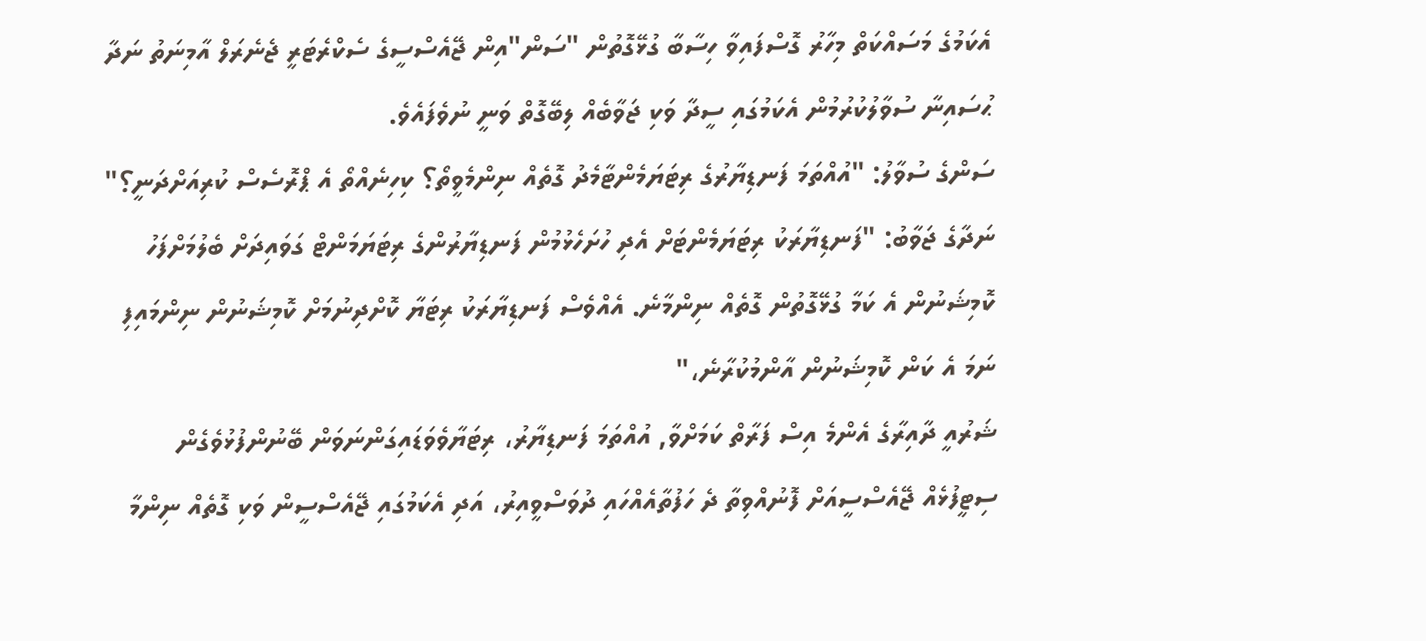އެކަމުގެ މަސައްކަތް މިހާރު ގޮސްފައިވާ ހިސާބާ ގުޅޭގޮތުން "ސަން"އިން ޖޭއެސްސީގެ ސެކްރެޓަރީ ޖެނެރަލް އާމިނަތު ނަދާ ޙުސައިނާ ސުވާލުކުރުމުން އެކަމުގައި ސީދާ ވަކި ޖަވާބެއް ލިބޭގޮތް ވަނީ ނުވެފައެވެ.
ސަންގެ ސުވާލު: "އުއްތަމަ ފަނޑިޔާރުގެ ރިޓަޔަމެންޓާމެދު ގޮތެއް ނިންމެވީތޯ؟ ކިހިނެއްތޯ އެ ޕްރޮސެސް ކުރިއަށްދަނީ؟"
ނަދާގެ ޖަވާބު: "ފަނޑިޔާރަކު ރިޓަޔަމެންޓަށް އެދި ހުށަހެޅުމުން ފަނޑިޔާރުންގެ ރިޓަޔަމަންޓް ގަވައިދަށް ބެލުމަށްފަހު ކޮމިޝަނުން އެ ކަމާ ގުޅޭގޮތުން ގޮތެއް ނިންމާނެ. އެއްވެސް ފަނޑިޔާރަކު ރިޓަޔާ ކޮށްދިނުމަށް ކޮމިޝަނުން ނިންމައިފި ނަމަ އެ ކަން ކޮމިޝަނުން އާންމުކުރާނެ،"
ޝަރުއީ ދާއިރާގެ އެންމެ އިސް ފަރާތް ކަމަށްވާ, އުއްތަމަ ފަނޑިޔާރު، ރިޓަޔާވެވަޑައިގަންނަވަން ބޭނުންފުޅުވެގެން ސިޓީފުޅެއް ޖޭއެސްސީއަށް ފޮނުއްވިތާ ދެ ހަފުތާއެއްހައި ދުވަސްވީއިރު، އަދި އެކަމުގައި ޖޭއެސްސީން ވަކި ގޮތެއް ނިންމާ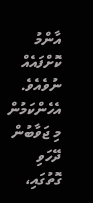އާންމު ކޮށްފައެއް ނުވެއެވެ.
އެހެންކަމުން މި ޖަވާބުން ދޭހަވި ގޮތުގައި،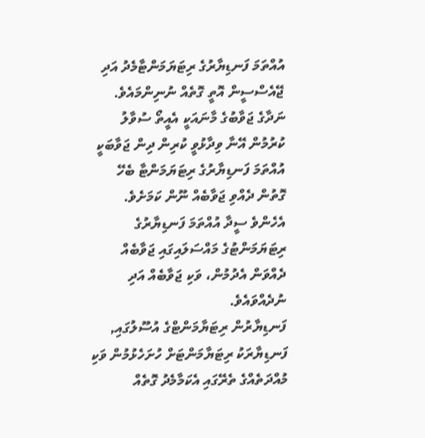އުއްތަމަ ފަނޑިޔާރުގެ ރިޓަޔަމަންޓާމެދު އަދި ޖޭއެސްސީން އޮތީ ގޮތެއް ނުނިންމައެވެ. ނަދާގެ ޖަވާބުގެ މާނައަކީ އެއީތޯ ސުވާލު ކުރުމުން އޭނާ ވިދާޅުވީ ކުރިން ދިން ޖަވާބަކީ އުއްތަމަ ފަނޑިޔާރުގެ ރިޓަޔަމަންޓާ ބެހޭ ގޮތުން ދެއްވި ޖަވާބެއް ނޫން ކަމަށެވެ.
އެހެންވެ ސީދާ އުއްތަމަ ފަނޑިޔާރުގެ ރިޓަޔަމަންޓުގެ މައްސަލައިގައި ޖަވާބެއް ދެއްވަން އެދުމުން، ވަކި ޖަވާބެއް އަދި ނުދެއްވައެވެ.
ފަނޑިޔާރުން ރިޓަޔާމަންޓްގެ އުސޫލުގައި, ފަނޑިޔާރަކު ރިޓަޔާމަންޓަށް ހުށަހެޅުމުން ވަކި މުއްދަތެއްގެ ތެރޭގައި އެކަމާމެދު ގޮތެއް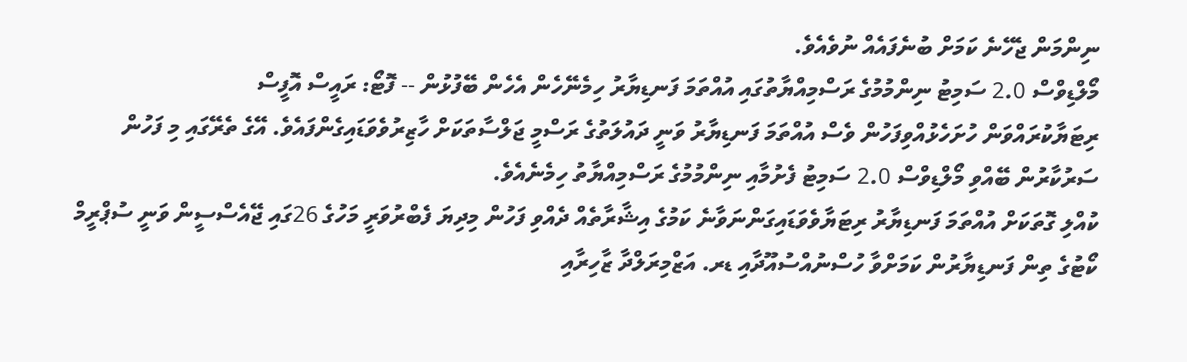ނިންމަން ޖެހޭނެ ކަމަށް ބުނެފައެއް ނުވެއެވެ.
މޯލްޑިވްސް 2.0 ސަމިޓު ނިންމުމުގެ ރަސްމިއްޔާތުގައި އުއްތަމަ ފަނޑިޔާރު ހިމެނޭހެން އެހެން ބޭފުޅުން -- ފޮޓޯ: ރައީސް އޮފީސް
ރިޓަޔާކުރައްވަން ހުށަހެޅުއްވިފަހުން ވެސް އުއްތަމަ ފަނޑިޔާރު ވަނީ ދައުލަތުގެ ރަސްމީ ޖަލްސާތަކަށް ހާޒިރުވެވަޑައިގެންފައެވެ. އޭގެ ތެރޭގައި މި ފަހުން ސަރުކާރުން ބޭއްވި މޯލްޑިވްސް 2.0 ސަމިޓު ފެށުމާއި ނިންމުމުގެ ރަސްމިއްޔާތު ހިމެނެއެވެ.
ކުއްލި ގޮތަކަށް އުއްތަމަ ފަނޑިޔާރު ރިޓަޔާވެވަޑައިގަންނަވާނެ ކަމުގެ އިޝާރާތެއް ދެއްވި ފަހުން މިދިޔަ ފެބްރުވަރީ މަހުގެ 26ގައި ޖޭއެސްސީން ވަނީ ސުޕްރީމް ކޯޓުގެ ތިން ފަނޑިޔާރުން ކަމަށްވާ ހުސްނުއްސުއޫދާއި ޑރ. އަޒްމިރަލްދާ ޒާހިރާއި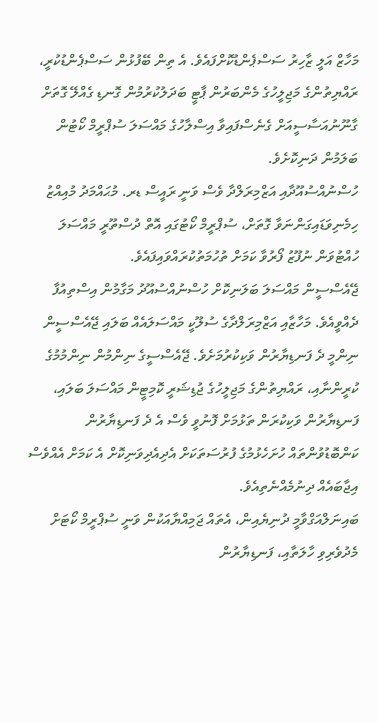މަހާޒް އަލީ ޒާހިރު ސަސްޕެންޑުކޮށްފައެވެ. އެ ތިން ބޭފުޅުން ސަސްޕެންޑުކުރީ، ރައްޔިތުންގެ މަޖިލީހުގެ މެންބަރުން ޕާޓީ ބަދަލުކުރުމުން ގޮނޑި ގެއްލޭ ގޮތަށް ގާނޫނުއަސާސީއަށް ގެނެސްފައިވާ އިސްލާހުގެ މައްސަލަ ސުޕްރީމް ކޯޓުން ބަލަމުން ދަނިކޮށެވެ.
ހުސްނުއްސުއޫދާއި އަޒްމިރަލްދާ ވެސް ވަނީ ރައީސް ޑރ. މުޙައްމަދު މުއިއްޒު ހިމެނިވަޑައިގަންނަވާ ގޮތަށް، ސުޕްރީމް ކޯޓުގައި އޮތް ދުސްތޫރީ މައްސަލަ ހުއްޓުވަން ނުފޫޒު ފޯރުވާ ކަމަށް ތުހުމަތުކުރައްވައިފައެވެ.
ޖޭއެސްސީން މައްސަލަ ބަލަނިކޮށް ހުސްނުއްސުއޫދު މަގާމުން އިސްތިއުފާ ދެއްވީއެވެ. މަހާޒާއި އަޒްމިރަލްދާގެ ސުލޫކީ މައްސަލައެއް ބަލައި ޖޭއެސްސީން ނިންމީ ދެ ފަނޑިޔާރުން ވަކިކުރުމަށެވެ. ޖޭއެސްސީގެ ނިންމުން ނިންމުމުގެ ކުރީންނާއި، ރައްޔިތުންގެ މަޖިލީހުގެ ޖުޑިޝަރީ ކޮމިޓީން މައްސަލަ ބަލައި، ފަނޑިޔާރުން ވަކިކުރަން ތަޅުމަށް ފޮނުވީ ވެސް އެ ދެ ފަނޑިޔާރުން ކަންބޮޑުވުންތައް ހުށަހެޅުމުގެ ފުރުސަތަކަށް އެދިއެދިވަނިކޮށް އެ ކަމަށް އެއްވެސް އިޖާބައެއް ދިނުމެއްނެތިއެވެ.
ބައިނަލްއަގްވާމީ ދުނިޔެއިން، އެތައް ޖަމިއްޔާއަކުން ވަނީ ސުޕްރީމް ކޯޓަށް މެދުވެރިވި ހާލަތާއި، ފަނޑިޔާރުން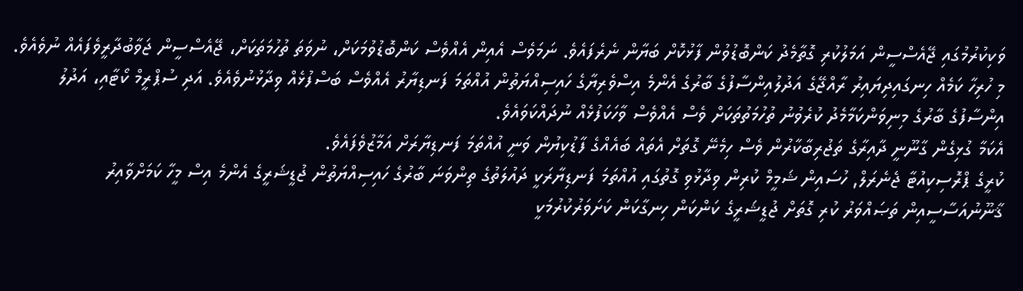ވަކިކުރުމުގައި ޖޭއެސްސީން އަމަލުކުރި ގޮތާމެދު ކަންބޮޑުވުން ފާޅުކޮށް ބަޔާން ނެރެފައެވެ. ނަމަވެސް އެއިން އެއްވެސް ކަންބޮޑުވުމަކަށް، ނުވަތަ ތުހުމަތަކަށް، ޖޭއެސްސީން ޖަވާބުދާރީވެފައެއް ނުވެއެވެ.
މި ހުރިހާ ކަމެއް ހިނގައިދިޔައިރު ރާއްޖޭގެ އަދުލުއިންސާފުގެ ބާރުގެ އެންމެ އިސްވެރިޔާގެ ހައިސިއްޔަތުން އުއްތަމަ ފަނޑިޔާރު އެއްވެސް ބަސްފުޅެއް ވިދާޅުނުވެއެވެ. އަދި ސުޕްރީމް ކޯޓާއި، އަދުލު އިންސާފުގެ ބާރުގެ މިނިވަންކަމާމެދު ކުރެވުނު ތުހުމަތުތަކަށް ވެސް އެއްވެސް ވާހަކަފުޅެއް ނުދައްކަވައެވެ.
އެކަމާ ގުޅިގެން ގާނޫނީ ދާއިރާގެ ތަޖުރިބާކާރުން ވެސް ހިމެނޭ ގޮތަށް އެތައް ބައެއްގެ ފާޑުކިޔުން ވަނީ އުއްތަމަ ފަނޑިޔާރަށް އަމާޒުވެފައެވެ.
ކުރީގެ ޕްރޮސިކިއުޓާ ޖެނެރަލް, ހުސައިން ޝަމީމް ކުރިން ވިދާޅުވި ގޮތުގައި އުއްތަމަ ފަނޑިޔާރަކީ ދައުލަތުގެ ތިންވަނަ ބާރުގެ ހައިސިއްޔަތުން ޖުޑީޝަރީގެ އެންމެ އިސް މީހާ ކަމަށްވާއިރު ޤާނޫނުއަސާސީއިން ތަޞައްވަރު ކުރި ގޮތަށް ޖުޑީޝަރީގެ ކަންކަން ހިނގާކަން ކަށަވަރުކުރުމަކީ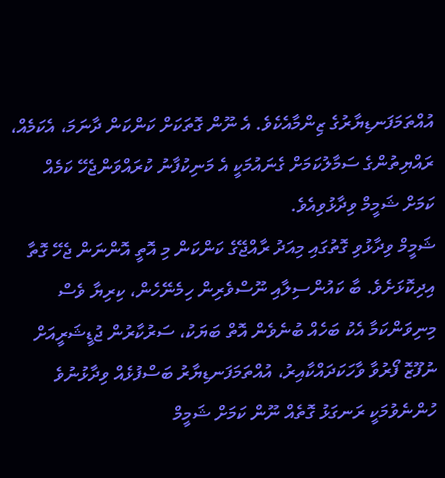އުއްތަމަފަނޑިޔާރުގެ ޒިންމާއެކެވެ. އެ ނޫން ގޮތަކަށް ކަންކަން ދާނަމަ، އެކަމެއް، ރައްޔިތުންގެ ސަމާލުކަމަށް ގެނައުމަކީ އެ މަނިކުފާނު ކުރައްވަންޖެހޭ ކަމެއް ކަމަށް ޝަމީމް ވިދާޅުވިއެވެ.
ޝަމީމް ވިދާޅުވި ގޮތުގައި މިއަދު ރާއްޖޭގެ ކަންކަން މި އޮތީ އޮންނަން ޖެހޭ ގޮތާ އިދިކޮޅަށެވެ. ބާ ކައުންސިލާއި ނޫސްވެރިން ހިމެނޭހެން، ކިރިޔާ ވެސް މިނިވަންކަމާ އެކު ބަހެއް ބުނެވެން އޮތް ބަޔަކު، ސަރުކާރުން ޖުޑީޝަރީއަށް ނުފޫޒޮ ފޯރުވާ ވާހަކަދައްކާއިރު، އުއްތަމަފަނޑިޔާރު ބަސްފުޅެއް ވިދާޅުނުވެ ހުންނެވުމަކީ ރަނގަޅު ގޮތެއް ނޫން ކަމަށް ޝަމީމް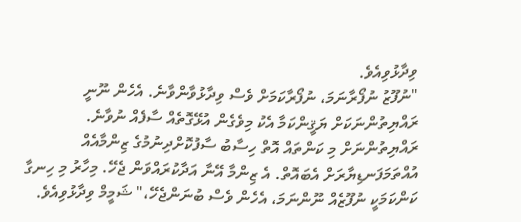ވިދާޅުވިއެވެ.
"ނުފޫޒު ނުފޯރާނަމަ، ނުފޯރާކަމަށް ވެސް ވިދާޅުވާންވާނެ. އެހެން ނޫނީ ރައްޔިތުންނަކަށް ޔަޤީންކަމާ އެކު މިވެގެން އުޅޭގޮތެއް ސާފެއް ނުވާނެ. ރައްޔިތުންނަށް މި ކަންތައް އޮތް ހިސާބު ސާފުކޮށްދިނުމުގެ ޒިންމާއެއް އުއްތަމަފަނޑިޔާރަށް އެބައޮތް. އެ ޒިންމާ އޭނާ އަދާކުރައްވަން ޖެހޭ. މިހާރު މި ހިނގާ ކަންކަމަކީ ނުފޫޒެއް ނޫންނަމަ، އެހެން ވެސް ބުނަންޖެހޭ،" ޝަމީމް ވިދާޅުވިއެވެ.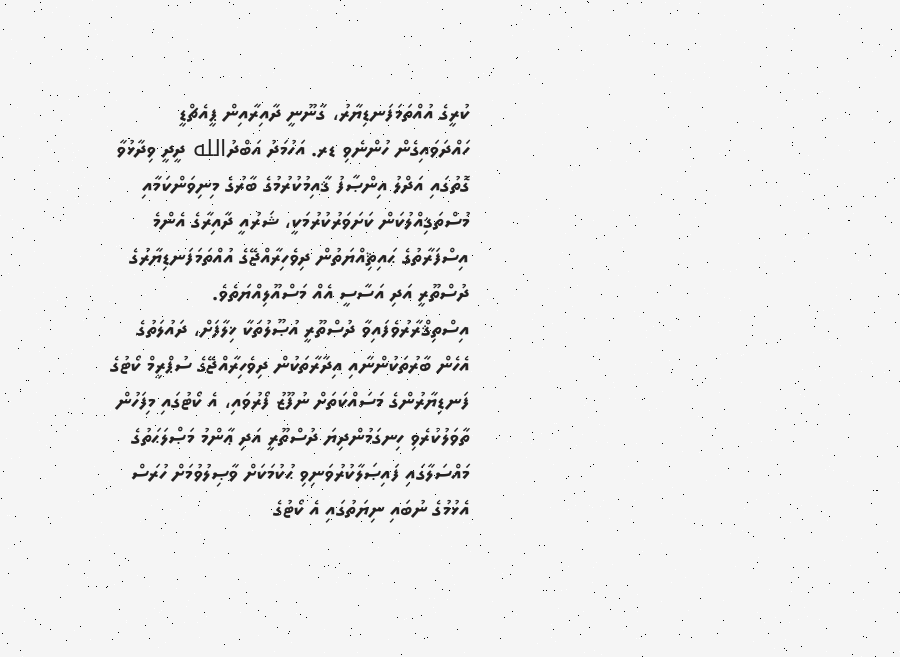ކުރީގެ އުއްތަމަފަނޑިޔާރު، ގާނޫނީ ދާއިރާއިން ޕީއެޗްޑީ ހައްދަވައިގެން ހުންނެވި ޑރ. އަހުމަދު އަބްދުالله ދީދީ ވިދާޅުވާ ގޮތުގައި އަދްލު އިންޞާފު ޤާއިމުކުރުމުގެ ބާރުގެ މިނިވަންކަމާއި މުސްތަޤިއްލުކަން ކަށަވަރުކުރުމަކީ، ޝަރުއީ ދާއިރާގެ އެންމެ އިސްފަރާތުގެ ޙައިޘިއްޔަތުން ދިވެހިރާއްޖޭގެ އުއްތަމަފަނޑިޔާރުގެ ދުސްތޫރީ އަދި އަސާސީ އެއް މަސްއޫލިއްޔަތެވެ. އިސްތިޤްރާރުވެފައިވާ ދުސްތޫރީ އުޞޫލުތަކާ ޚިލާފަށް، ދައުލަތުގެ އެހެން ބާރުތަކުންނާއި އިދާރާތަކުން ދިވެހިރާއްޖޭގެ ސުޕްރީމް ކޯޓުގެ ފަނޑިޔާރުންގެ މަސައްކަތަށް ނުފޫޒު ފޯރުވައި، އެ ކޯޓުގައި މިފަހުން ތާވަލުކުރެވި ހިނގަމުންދިޔަ ދުސްތޫރީ އަދި ޢާންމު މަޞްލަޙަތުގެ މައްސަލާގައި ފައިޞަލާކުރުވަނިވި ޙުކުމަކަށް ވާޞިލުވުމަށް ހުރަސް އެޅުމުގެ ނުބައި ނިޔަތުގައި އެ ކޯޓުގެ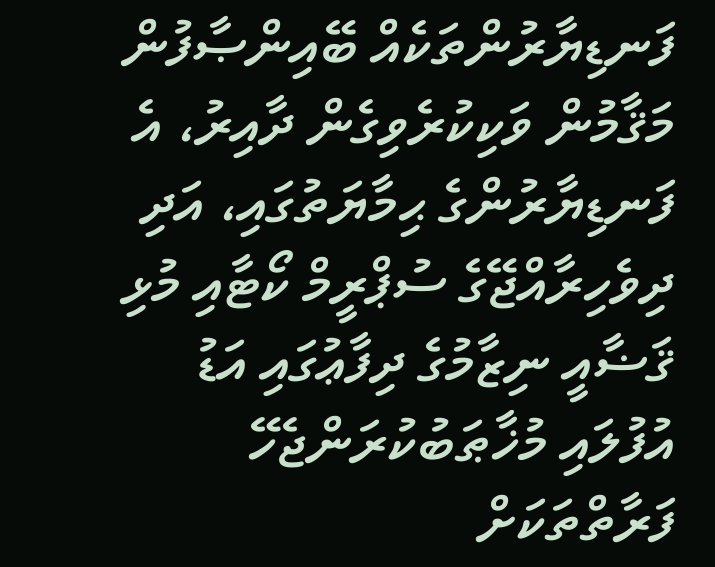ފަނޑިޔާރުންތަކެއް ބޭއިންޞާފުން މަޤާމުން ވަކިކުރެވިގެން ދާއިރު، އެ ފަނޑިޔާރުންގެ ޙިމާޔަތުގައި، އަދި ދިވެހިރާއްޖޭގެ ސުޕްރީމް ކޯޓާއި މުޅި ޤަޟާއީ ނިޒާމުގެ ދިފާޢުގައި އަޑު އުފުލައި މުޚާޠަބުކުރަންޖެހޭ ފަރާތްތަކަށް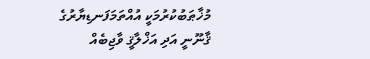މުޚާޠަބުކުރުމަކީ އުއްތަމަފަނޑިޔާރުގެ ޤާނޫނީ އަދި އަޚްލާޤީ ވާޖިބެއް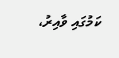ކަމުގައި ވާއިރު،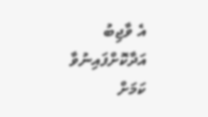އެ ވާޖިބު އަދާކޮށްފައިނުވާ ކަމަށް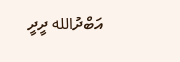އަބްދުالله ދީދީ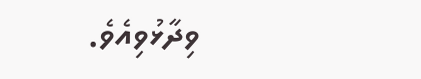ވިދާޅުވިއެވެ.